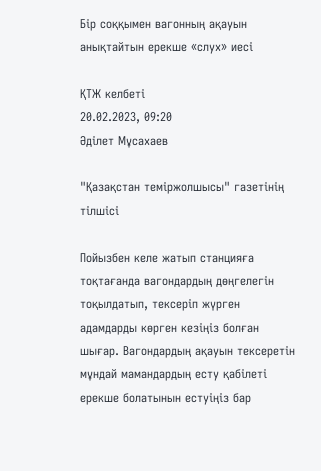Бір соққымен вагонның ақауын анықтайтын ерекше «слух» иесі

ҚТЖ келбеті
20.02.2023, 09:20
Әділет Мұсахаев

"Қазақстан теміржолшысы" газетінің тілшісі

Пойызбен келе жатып станцияға тоқтағанда вагондардың дөңгелегін тоқылдатып, тексеріп жүрген адамдарды көрген кезіңіз болған шығар. Вагондардың ақауын тексеретін мұндай мамандардың есту қабілеті ерекше болатынын естуіңіз бар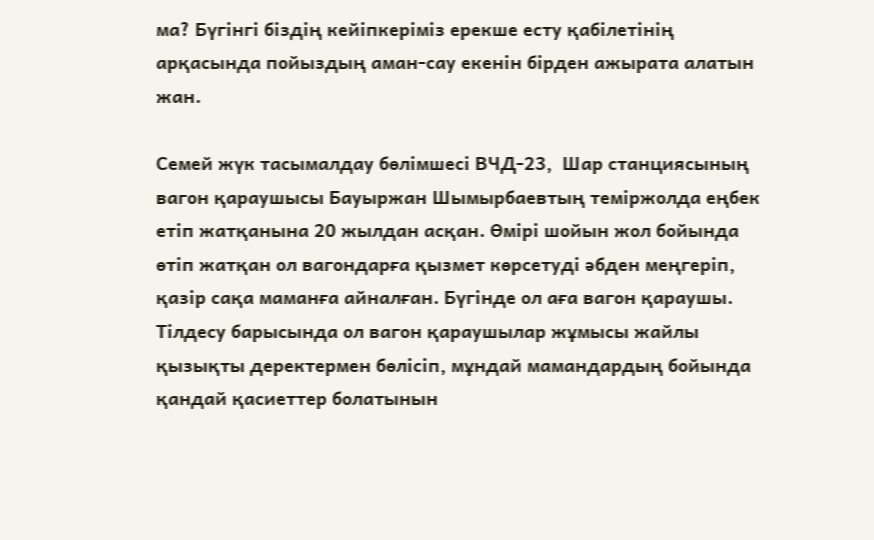ма? Бүгінгі біздің кейіпкеріміз ерекше есту қабілетінің арқасында пойыздың аман-сау екенін бірден ажырата алатын жан.

Семей жүк тасымалдау бөлімшесі ВЧД-23,  Шар станциясының вагон қараушысы Бауыржан Шымырбаевтың теміржолда еңбек етіп жатқанына 20 жылдан асқан. Өмірі шойын жол бойында өтіп жатқан ол вагондарға қызмет көрсетуді әбден меңгеріп, қазір сақа маманға айналған. Бүгінде ол аға вагон қараушы. Тілдесу барысында ол вагон қараушылар жұмысы жайлы қызықты деректермен бөлісіп, мұндай мамандардың бойында қандай қасиеттер болатынын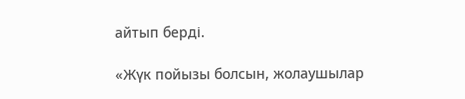айтып берді.

«Жүк пойызы болсын, жолаушылар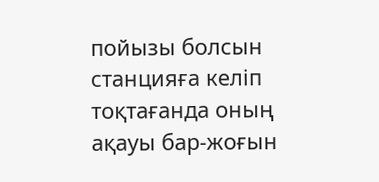пойызы болсын станцияға келіп тоқтағанда оның ақауы бар-жоғын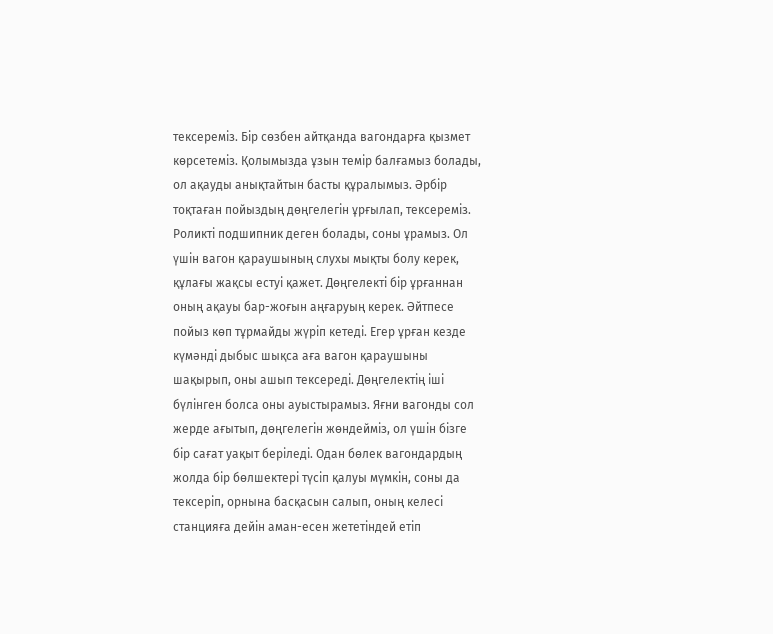тексереміз. Бір сөзбен айтқанда вагондарға қызмет көрсетеміз. Қолымызда ұзын темір балғамыз болады, ол ақауды анықтайтын басты құралымыз. Әрбір тоқтаған пойыздың дөңгелегін ұрғылап, тексереміз. Роликті подшипник деген болады, соны ұрамыз. Ол үшін вагон қараушының слухы мықты болу керек, құлағы жақсы естуі қажет. Дөңгелекті бір ұрғаннан оның ақауы бар-жоғын аңғаруың керек. Әйтпесе пойыз көп тұрмайды жүріп кетеді. Егер ұрған кезде күмәнді дыбыс шықса аға вагон қараушыны шақырып, оны ашып тексереді. Дөңгелектің іші бүлінген болса оны ауыстырамыз. Яғни вагонды сол жерде ағытып, дөңгелегін жөндейміз, ол үшін бізге бір сағат уақыт беріледі. Одан бөлек вагондардың жолда бір бөлшектері түсіп қалуы мүмкін, соны да тексеріп, орнына басқасын салып, оның келесі станцияға дейін аман-есен жететіндей етіп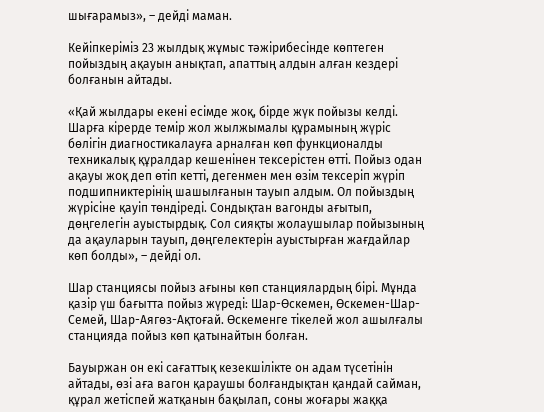шығарамыз», – дейді маман.

Кейіпкеріміз 23 жылдық жұмыс тәжірибесінде көптеген пойыздың ақауын анықтап, апаттың алдын алған кездері болғанын айтады.

«Қай жылдары екені есімде жоқ, бірде жүк пойызы келді. Шарға кірерде темір жол жылжымалы құрамының жүріс бөлігін диагностикалауға арналған көп функционалды техникалық құралдар кешенінен тексерістен өтті. Пойыз одан ақауы жоқ деп өтіп кетті, дегенмен мен өзім тексеріп жүріп подшипниктерінің шашылғанын тауып алдым. Ол пойыздың жүрісіне қауіп төндіреді. Сондықтан вагонды ағытып, дөңгелегін ауыстырдық. Сол сияқты жолаушылар пойызының да ақауларын тауып, дөңгелектерін ауыстырған жағдайлар көп болды», – дейді ол.

Шар станциясы пойыз ағыны көп станциялардың бірі. Мұнда қазір үш бағытта пойыз жүреді: Шар-Өскемен, Өскемен-Шар-Семей, Шар-Аягөз-Ақтоғай. Өскеменге тікелей жол ашылғалы станцияда пойыз көп қатынайтын болған.

Бауыржан он екі сағаттық кезекшілікте он адам түсетінін айтады, өзі аға вагон қараушы болғандықтан қандай сайман, құрал жетіспей жатқанын бақылап, соны жоғары жаққа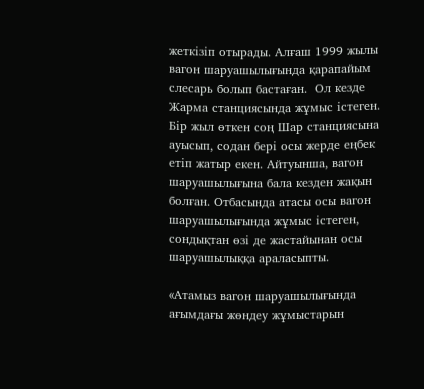жеткізіп отырады. Алғаш 1999 жылы вагон шаруашылығында қарапайым слесарь болып бастаған.  Ол кезде Жарма станциясында жұмыс істеген. Бір жыл өткен соң Шар станциясына ауысып, содан бері осы жерде еңбек етіп жатыр екен. Айтуынша, вагон шаруашылығына бала кезден жақын болған. Отбасында атасы осы вагон шаруашылығында жұмыс істеген, сондықтан өзі де жастайынан осы шаруашылыққа араласыпты.

«Атамыз вагон шаруашылығында ағымдағы жөндеу жұмыстарын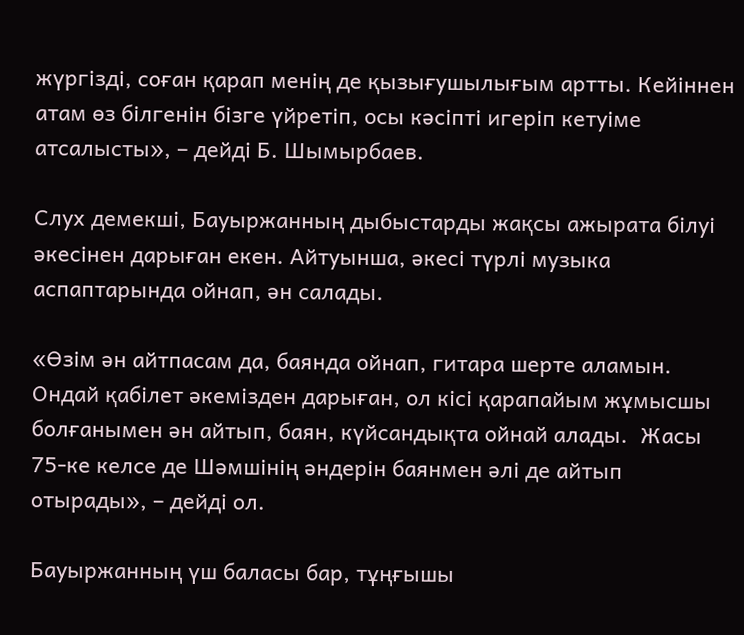жүргізді, соған қарап менің де қызығушылығым артты. Кейіннен атам өз білгенін бізге үйретіп, осы кәсіпті игеріп кетуіме атсалысты», – дейді Б. Шымырбаев.

Слух демекші, Бауыржанның дыбыстарды жақсы ажырата білуі әкесінен дарыған екен. Айтуынша, әкесі түрлі музыка аспаптарында ойнап, ән салады.

«Өзім ән айтпасам да, баянда ойнап, гитара шерте аламын. Ондай қабілет әкемізден дарыған, ол кісі қарапайым жұмысшы болғанымен ән айтып, баян, күйсандықта ойнай алады.  Жасы 75-ке келсе де Шәмшінің әндерін баянмен әлі де айтып отырады», – дейді ол.

Бауыржанның үш баласы бар, тұңғышы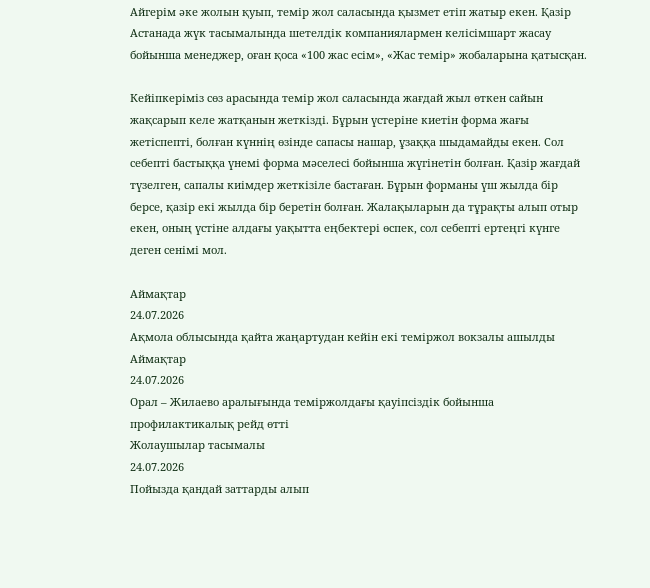Айгерім әке жолын қуып, темір жол саласында қызмет етіп жатыр екен. Қазір Астанада жүк тасымалында шетелдік компаниялармен келісімшарт жасау бойынша менеджер, оған қоса «100 жас есім», «Жас темір» жобаларына қатысқан.

Кейіпкеріміз сөз арасында темір жол саласында жағдай жыл өткен сайын жақсарып келе жатқанын жеткізді. Бұрын үстеріне киетін форма жағы  жетіспепті, болған күннің өзінде сапасы нашар, ұзаққа шыдамайды екен. Сол себепті бастыққа үнемі форма мәселесі бойынша жүгінетін болған. Қазір жағдай түзелген, сапалы киімдер жеткізіле бастаған. Бұрын форманы үш жылда бір берсе, қазір екі жылда бір беретін болған. Жалақыларын да тұрақты алып отыр екен, оның үстіне алдағы уақытта еңбектері өспек, сол себепті ертеңгі күнге деген сенімі мол.

Аймақтар
24.07.2026
Ақмола облысында қайта жаңартудан кейін екі теміржол вокзалы ашылды
Аймақтар
24.07.2026
Орал – Жилаево аралығында теміржолдағы қауіпсіздік бойынша профилактикалық рейд өтті
Жолаушылар тасымалы
24.07.2026
Пойызда қандай заттарды алып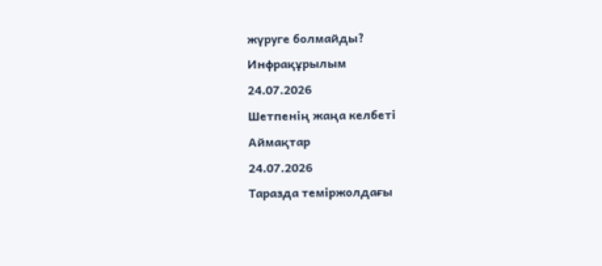жүруге болмайды?
Инфрақұрылым
24.07.2026
Шетпенің жаңа келбеті
Аймақтар
24.07.2026
Таразда теміржолдағы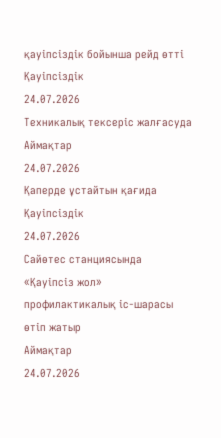қауіпсіздік бойынша рейд өтті
Қауіпсіздік
24.07.2026
Техникалық тексеріс жалғасуда
Аймақтар
24.07.2026
Қаперде ұстайтын қағида
Қауіпсіздік
24.07.2026
Сайөтес станциясында «Қауіпсіз жол» профилактикалық іс-шарасы өтіп жатыр
Аймақтар
24.07.2026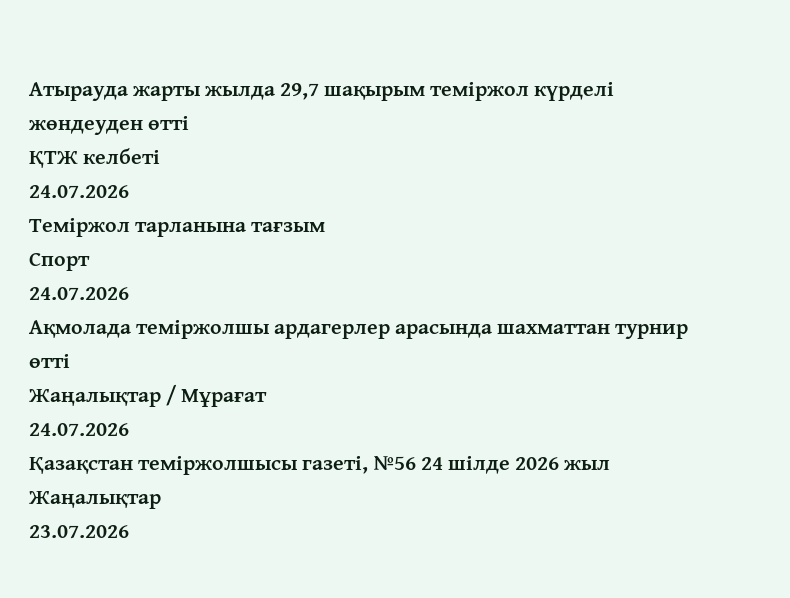Атырауда жарты жылда 29,7 шақырым теміржол күрделі жөндеуден өтті
ҚТЖ келбеті
24.07.2026
Теміржол тарланына тағзым
Спорт
24.07.2026
Ақмолада теміржолшы ардагерлер арасында шахматтан турнир өтті
Жаңалықтар / Мұрағат
24.07.2026
Қазақстан теміржолшысы газеті, №56 24 шілде 2026 жыл
Жаңалықтар
23.07.2026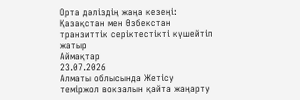Орта дәліздің жаңа кезеңі: Қазақстан мен Өзбекстан транзиттік серіктестікті күшейтіп жатыр
Аймақтар
23.07.2026
Алматы облысында Жетісу теміржол вокзалын қайта жаңарту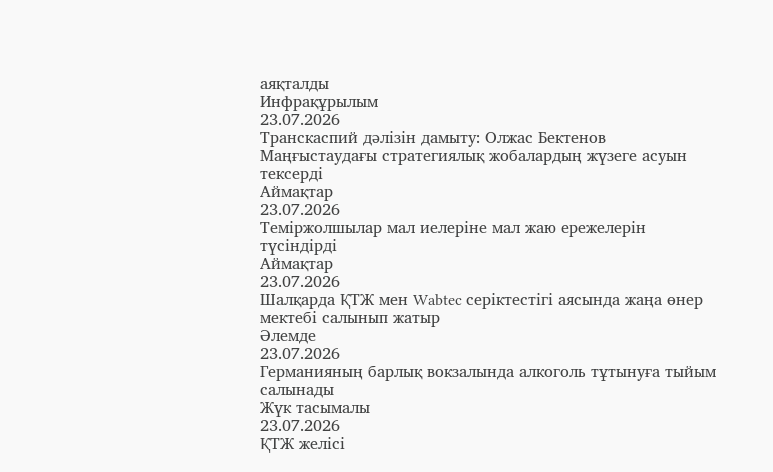аяқталды
Инфрақұрылым
23.07.2026
Транскаспий дәлізін дамыту: Олжас Бектенов Маңғыстаудағы стратегиялық жобалардың жүзеге асуын тексерді
Аймақтар
23.07.2026
Теміржолшылар мал иелеріне мал жаю ережелерін түсіндірді
Аймақтар
23.07.2026
Шалқарда ҚТЖ мен Wabtec серіктестігі аясында жаңа өнер мектебі салынып жатыр
Әлемде
23.07.2026
Германияның барлық вокзалында алкоголь тұтынуға тыйым салынады
Жүк тасымалы
23.07.2026
ҚТЖ желісі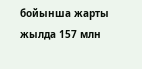бойынша жарты жылда 157 млн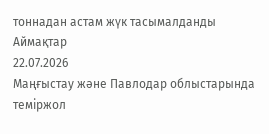тоннадан астам жүк тасымалданды
Аймақтар
22.07.2026
Маңғыстау және Павлодар облыстарында теміржол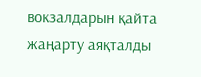вокзалдарын қайта жаңарту аяқталды